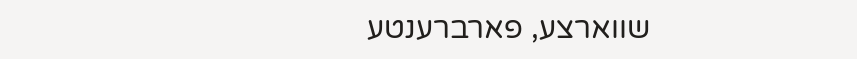שווארצע, פארברענטע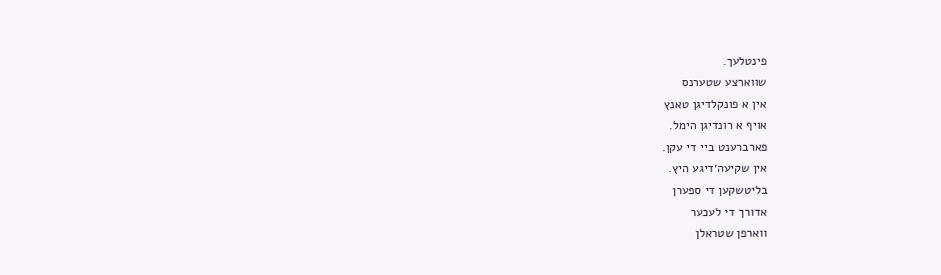פינטלעך.
שווארצע שטערנס
אין א פונקלדיגן טאנץ
אויף א רונדיגן הימל.
פארברענט ביי די עקן.
אין שקיעה׳דיגע היץ.
בליטשקען די ספערן
אדורך די לעכער
ווארפן שטראלן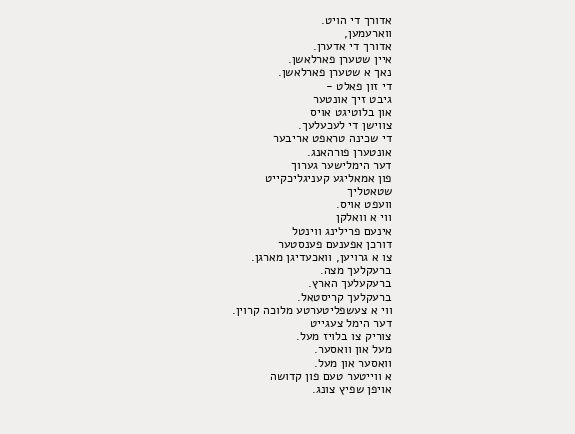אדורך די הויט.
ווארעמען,
אדורך די אדערן.
איין שטערן פארלאשן.
נאך א שטערן פארלאשן.
די זון פאלט -
גיבט זיך אונטער
און בלוטיגט אויס
צווישן די לעכעלעך.
די שכינה טראפט אריבער
אונטערן פורהאנג.
דער הימלישער גערוך
פון אמאליגע קעניגליכקייט
שטאטליך
וועפט אויס.
ווי א וואלקן
אינעם פרילינג ווינטל
דורכן אפענעם פענסטער
צו א גרויען, וואכעדיגן מארגן.
ברעקלעך מצה.
ברעקעלעך הארץ.
ברעקלעך קריסטאל.
ווי א צעשפליטערטע מלוכה קרוין.
דער הימל צעגייט
צוריק צו בלויז מעל.
מעל און וואסער.
וואסער און מעל.
א ווייטער טעם פון קדושה
אויפן שפיץ צונג.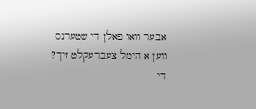אבער וואו פאלן די שטערנס
ווען א הימל צעברעקלט זיך?
די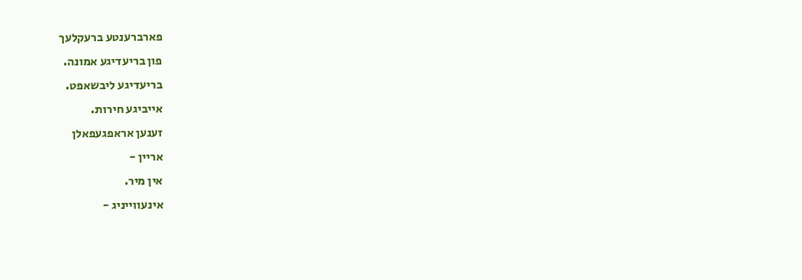פארברענטע ברעקלעך
פון בריעדיגע אמונה.
בריעדיגע ליבשאפט.
אייביגע חירות.
זענען אראפגעפאלן
אריין -
אין מיר.
אינעווייניג -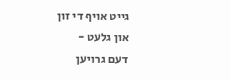גייט אויף די זון
און גלעט -
דעם גרויען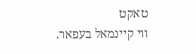טאקט
ווי קיינמאל בעפאר.